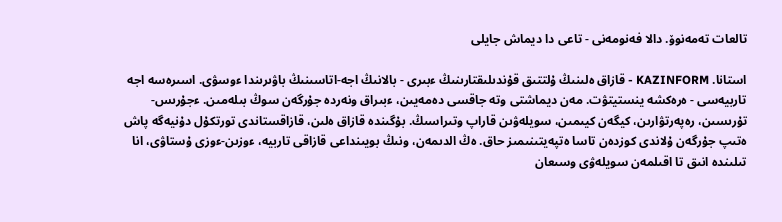تالعات تەمەنوۆ. دالا فەنومەنى - تاعى دا ديماش جايلى

استانا. KAZINFORM - قازاق ەلىنىڭ ۇلتتىق قۇندىلىقتارىنىڭ ءبىرى - بالانىڭ اجە-اتاسىنىڭ باۋىرىندا ءوسۋى. اسىرەسە اجە تاربيەسى - ەرەكشە ينستيتۋت. مەن ديماشتى وتە جاقسى دەمەيىن، ءبىراق ونەردە جۇرگەن سوڭ بىلەمىن. ءجۇرىس-تۇرىسىن، رەپەرتۋارىن، كيگەن كيىمىن، سويلەۋىن قاراپ وتىراسىڭ. بۇگىندە قازاق ەلىن، قازاقستاندى تورتكۇل دۇنيەگە پاش ەتىپ جۇرگەن ۇلاندى كوزدەن تاسا ەتپەيتىنىمىز حاق. ەڭ الدىمەن، ونىڭ بويىنداعى قازاقى تاربيە، ءوزىن-ءوزى ۇستاۋى، انا تىلىندە انىق تا اقىلمەن سويلەۋى وسىعان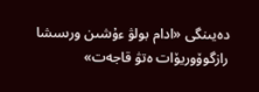دەيىنگى «ادام بولۋ ءۇشىن ورىسشا رازگوۆوريۆات ەتۋ قاجەت»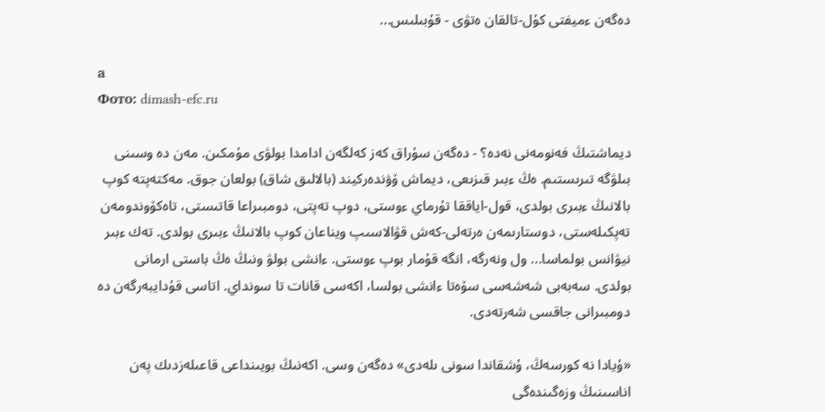دەگەن ءميفتى كۇل-تالقان ەتۋى - قۇبىلىس...

а
Фото: dimash-efc.ru

ديماشتىڭ فەنومەنى نەدە؟ - دەگەن سۇراق كەز كەلگەن ادامدا بولۋى مۇمكىن. مەن دە وسىنى بىلۋگە تىرىستىم. ەڭ ءبىر قىزىعى، ديماش ۆۋندەركيند (بالالىق شاق) بولعان جوق. مەكتەپتە كوپ بالانىڭ ءبىرى بولدى، قول-اياققا تۇرماي ءوستى، دوپ تەپتى، دومبىراعا قاتىستى، تاەكۆوندومەن تەپكىلەستى، دوستارىمەن ەرتەلى-كەش قۋالاسىپ ويناعان كوپ بالانىڭ ءبىرى بولدى. تەك ءبىر نيۋانس بولماسا... ول ونەرگە، انگە قۇمار بوپ ءوستى. ءانشى بولۋ ونىڭ ەڭ باستى ارمانى بولدى. سەبەبى شەشەسى سۆەتا ءانشى بولسا، اكەسى قانات تا سونداي. اتاسى قۇدايبەرگەن دە دومبىرانى جاقسى شەرتەدى.

«ۇيادا نە كورسەڭ، ۇشقاندا سونى ىلەدى» دەگەن وسى. اكەنىڭ بويىنداعى قاعىلەزدىك پەن اناسىنىڭ وزەگىندەگى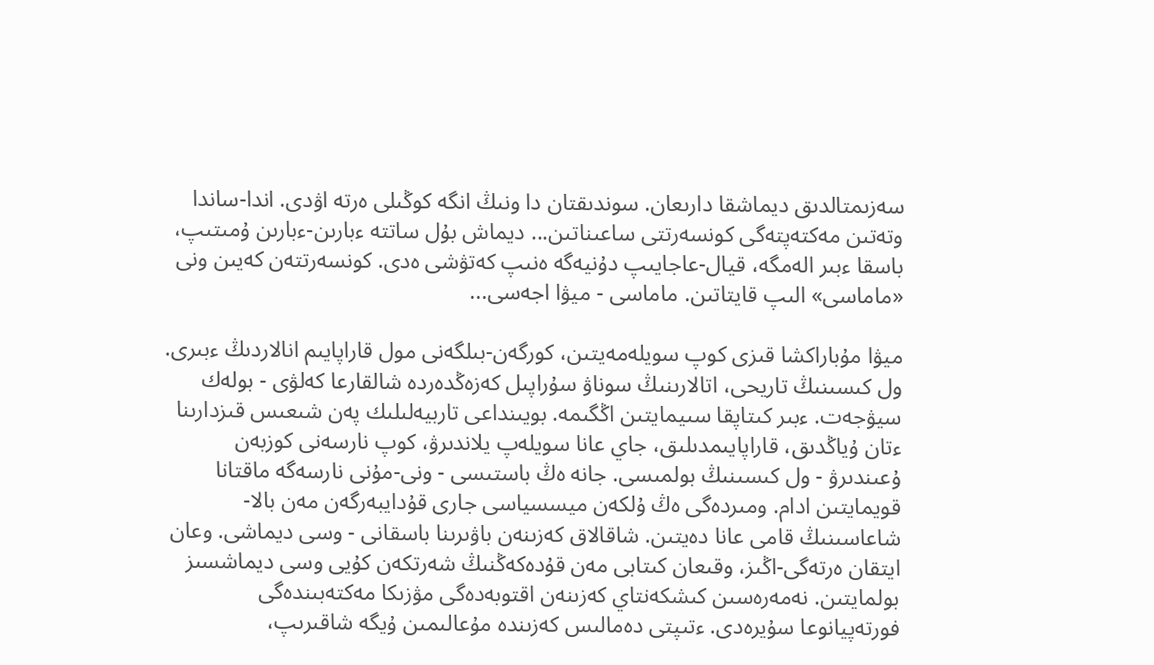سەزىمتالدىق ديماشقا دارىعان. سوندىقتان دا ونىڭ انگە كوڭىلى ەرتە اۋدى. اندا-ساندا وتەتىن مەكتەپتەگى كونسەرتتى ساعىناتىن... ديماش بۇل ساتتە ءبارىن-ءبارىن ۇمىتىپ، باسقا ءبىر الەمگە، قيال-عاجايىپ دۇنيەگە ەنىپ كەتۋشى ەدى. كونسەرتتەن كەيىن ونى «ماماسى» الىپ قايتاتىن. ماماسى - ميۋا اجەسى...

ميۋا مۇباراكشا قىزى كوپ سويلەمەيتىن، كورگەن-بىلگەنى مول قاراپايىم انالاردىڭ ءبىرى. ول كىسىنىڭ تاريحى، اتالارىنىڭ سوناۋ سۇراپىل كەزەڭدەردە شالقارعا كەلۋى - بولەك سيۋجەت. ءبىر كىتاپقا سىيمايتىن اڭگىمە. بويىنداعى تاربيەلىلىك پەن شىعىس قىزدارىنا ءتان ۇياڭدىق، قاراپايىمدىلىق، جاي عانا سويلەپ يلاندىرۋ، كوپ نارسەنى كوزبەن ۇعىندىرۋ - ول كىسىنىڭ بولمىسى. جانە ەڭ باستىسى - ونى-مۇنى نارسەگە ماقتانا قويمايتىن ادام. ومىردەگى ەڭ ۇلكەن ميسسياسى جارى قۇدايبەرگەن مەن بالا-شاعاسىنىڭ قامى عانا دەيتىن. شاقالاق كەزىنەن باۋىرىنا باسقانى - وسى ديماشى. وعان ايتقان ەرتەگى-اڭىز، وقىعان كىتابى مەن قۇدەكەڭنىڭ شەرتكەن كۇيى وسى ديماشسىز بولمايتىن. نەمەرەسىن كىشكەنتاي كەزىنەن اقتوبەدەگى مۋزىكا مەكتەبىندەگى فورتەپيانوعا سۇيرەدى. ءتىپتى دەمالىس كەزىندە مۇعالىمىن ۇيگە شاقىرىپ،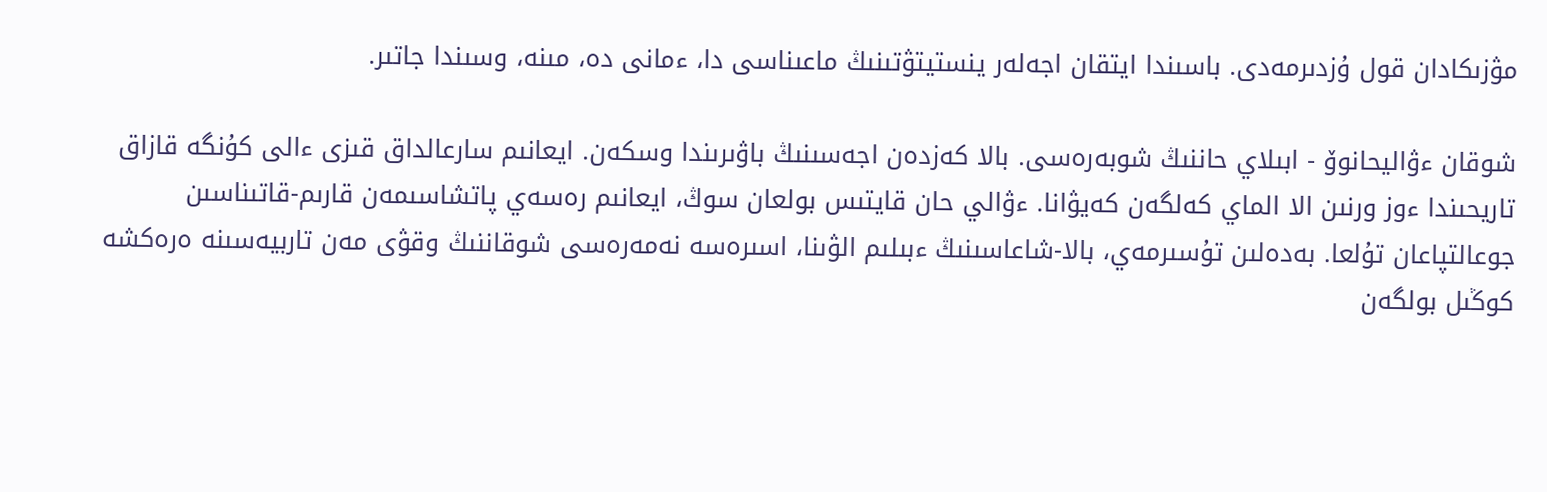مۋزىكادان قول ۇزدىرمەدى. باسىندا ايتقان اجەلەر ينستيتۋتىنىڭ ماعىناسى دا، ءمانى دە، مىنە، وسىندا جاتىر.

شوقان ءۋاليحانوۆ - ابىلاي حاننىڭ شوبەرەسى. بالا كەزدەن اجەسىنىڭ باۋىرىندا وسكەن. ايعانىم سارعالداق قىزى ءالى كۇنگە قازاق تاريحىندا ءوز ورنىن الا الماي كەلگەن كەيۋانا. ءۋالي حان قايتىس بولعان سوڭ، ايعانىم رەسەي پاتشاسىمەن قارىم-قاتىناسىن جوعالتپاعان تۇلعا. بەدەلىن تۇسىرمەي، بالا-شاعاسىنىڭ ءبىلىم الۋىنا، اسىرەسە نەمەرەسى شوقاننىڭ وقۋى مەن تاربيەسىنە ەرەكشە كوڭىل بولگەن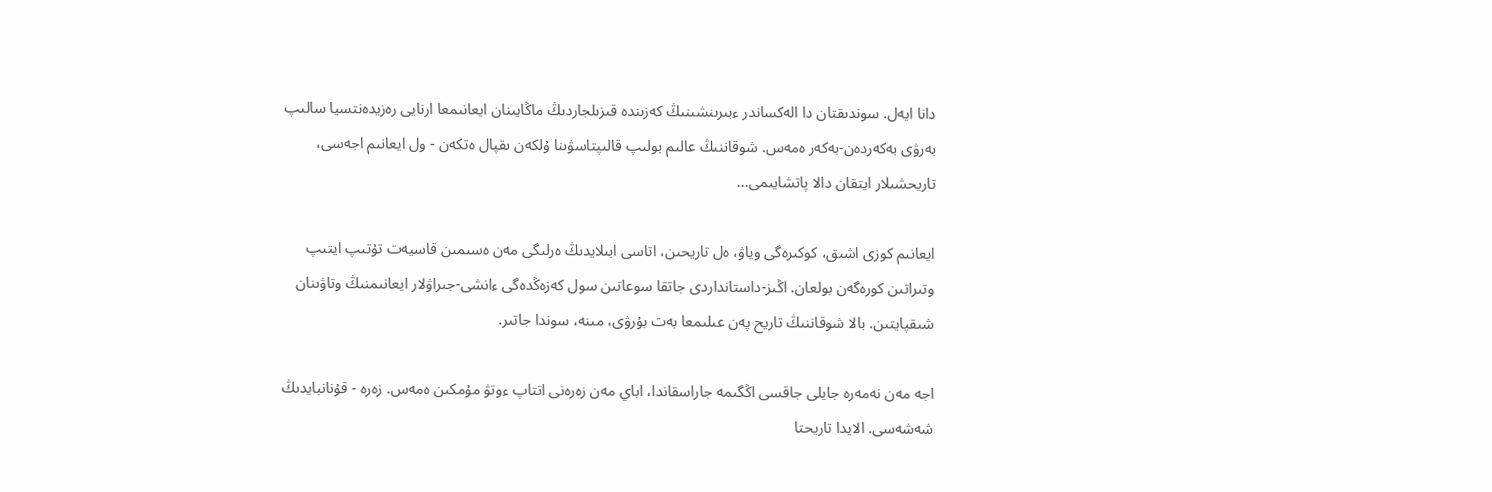دانا ايەل. سوندىقتان دا الەكساندر ءبىرىنشىنىڭ كەزىندە قىزىلجاردىڭ ماڭايىنان ايعانىمعا ارنايى رەزيدەنتسيا سالىپ بەرۋى بەكەردەن-بەكەر ەمەس. شوقاننىڭ عالىم بولىپ قالىپتاسۋىنا ۇلكەن ىقپال ەتكەن - ول ايعانىم اجەسى، تاريحشىلار ايتقان دالا پاتشايىمى...

ايعانىم كوزى اشىق، كوكىرەگى وياۋ، ەل تاريحىن، اتاسى ابىلايدىڭ ەرلىگى مەن ەسىمىن قاسيەت تۇتىپ ايتىپ وتىراتىن كورەگەن بولعان. اڭىز-داستانداردى جاتقا سوعاتىن سول كەزەڭدەگى ءانشى-جىراۋلار ايعانىمنىڭ وتاۋىنان شىقپايتىن. بالا شوقاننىڭ تاريح پەن عىلىمعا بەت بۇرۋى، مىنە، سوندا جاتىر.

اجە مەن نەمەرە جايلى جاقسى اڭگىمە جاراسقاندا، اباي مەن زەرەنى اتتاپ ءوتۋ مۇمكىن ەمەس. زەرە - قۇنانبايدىڭ شەشەسى. الايدا تاريحتا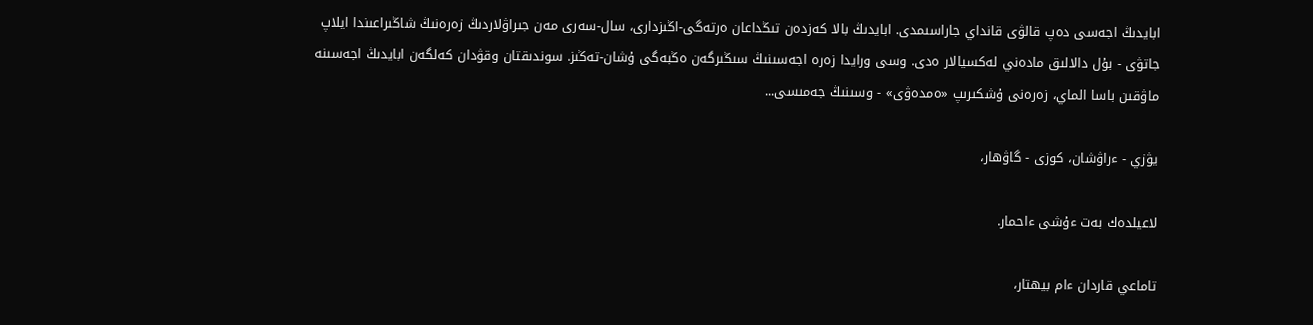ابايدىڭ اجەسى دەپ قالۋى قانداي جاراسىمدى. ابايدىڭ بالا كەزدەن تىڭداعان ەرتەگى-اڭىزدارى، سال-سەرى مەن جىراۋلاردىڭ زەرەنىڭ شاڭىراعىندا ايلاپ جاتۋى - بۇل دالالىق مادەني لەكسيالار ەدى. وسى ورايدا زەرە اجەسىنىڭ سىڭىرگەن ەڭبەگى ۇشان-تەڭىز. سوندىقتان وقۋدان كەلگەن ابايدىڭ اجەسىنە ماۋقىن باسا الماي، زەرەنى ۇشكىرىپ «ەمدەۋى» - وسىنىڭ جەمىسى...

يۋزي - ءراۋشان، كوزى - گاۋھار،

لاعيلدەك بەت ءۇشى ءاحمار.

تاماعي قاردان ءام بيھتار،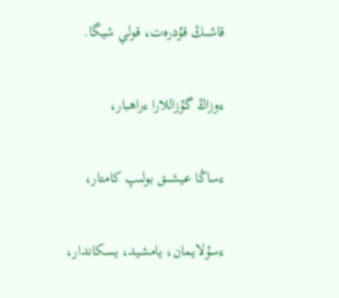قاشىڭ قۇدرەت، قولي شيگا.

ءوزاڭ گۇزاللارا ءراھبار،

ءساڭا عيشىق بولىپ كامتار،

ءسۇلايمان، يامشيد، يسكاندار،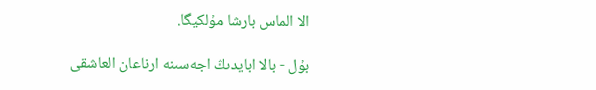الا الماس بارشا مۇلكيگا.

بۇل - بالا ابايدىڭ اجەسىنە ارناعان العاشقى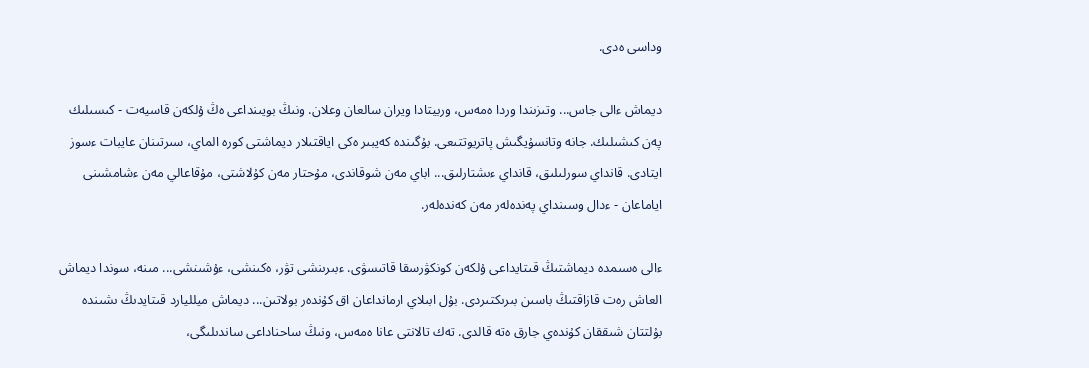وداسى ەدى.

ديماش ءالى جاس... وتىزىندا وردا ەمەس، وربيتادا ويران سالعان وعلان. ونىڭ بويىنداعى ەڭ ۇلكەن قاسيەت - كىسىلىك پەن كىشىلىك. جانە وتانسۇيگىش پاتريوتتىعى. بۇگىندە كەيبىر ەكى اياقتىلار ديماشتى كورە الماي، سىرتىنان عايبات ءسوز ايتادى. قانداي سورلىلىق، قانداي ءىشتارلىق... اباي مەن شوقاندى، مۇحتار مەن كۇلاشتى، مۇقاعالي مەن ءشامشىنى اياماعان - ءدال وسىنداي پەندەلەر مەن كەندەلەر.

ءالى ەسىمدە ديماشتىڭ قىتايداعى ۇلكەن كونكۋرسقا قاتىسۋى. ءبىرىنشى تۋر، ەكىنشى، ءۇشىنشى... مىنە، سوندا ديماش العاش رەت قازاقتىڭ باسىن بىرىكتىردى. بۇل ابىلاي ارمانداعان اق كۇندەر بولاتىن... ديماش ميلليارد قىتايدىڭ ىشىندە بۇلتتان شىققان كۇندەي جارق ەتە قالدى. تەك تالانتى عانا ەمەس، ونىڭ ساحناداعى ساندىلىگى،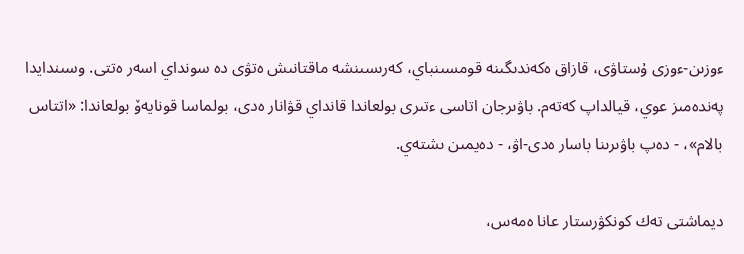ءوزىن-ءوزى ۇستاۋى، قازاق ەكەندىگىنە قومسىنباي، كەرىسىنشە ماقتانىش ەتۋى دە سونداي اسەر ەتتى. وسىندايدا پەندەمىز عوي، قيالداپ كەتەم. باۋىرجان اتاسى ءتىرى بولعاندا قانداي قۋانار ەدى، بولماسا قونايەۆ بولعاندا: «اتتاس بالام»، - دەپ باۋىرىنا باسار ەدى-اۋ، - دەيمىن ىشتەي.

ديماشتى تەك كونكۋرستار عانا ەمەس،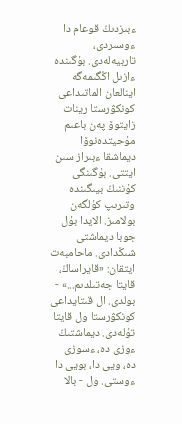ءبىزدىڭ قوعام دا ءوسىردى، تاربيەلەدى. بۇگىندە ءازىل اڭگىمەگە اينالعان الماتىداعى كونكۋرستا رينات زايتوۆ پەن باعىم مۇحيتدەنوۆا ديماشقا ءبىراز سىن ايتتى. بۇگىنگى كۇننىڭ بيىگىندە وتىرىپ كۇلگەن بولامىز. الايدا بۇل جوبا ديماشتى شىڭدادى. ماحامبەت ايتقان: «قايراساڭ، قايتا جەتىلدىم...» - بولدى. ال قىتايداعى كونكۋرستا ول قايتا تۇلەدى. ديماشتىڭ ءوزى دە، ءسوزى دە، ويى دا، بويى دا ءوستى. ول - بالا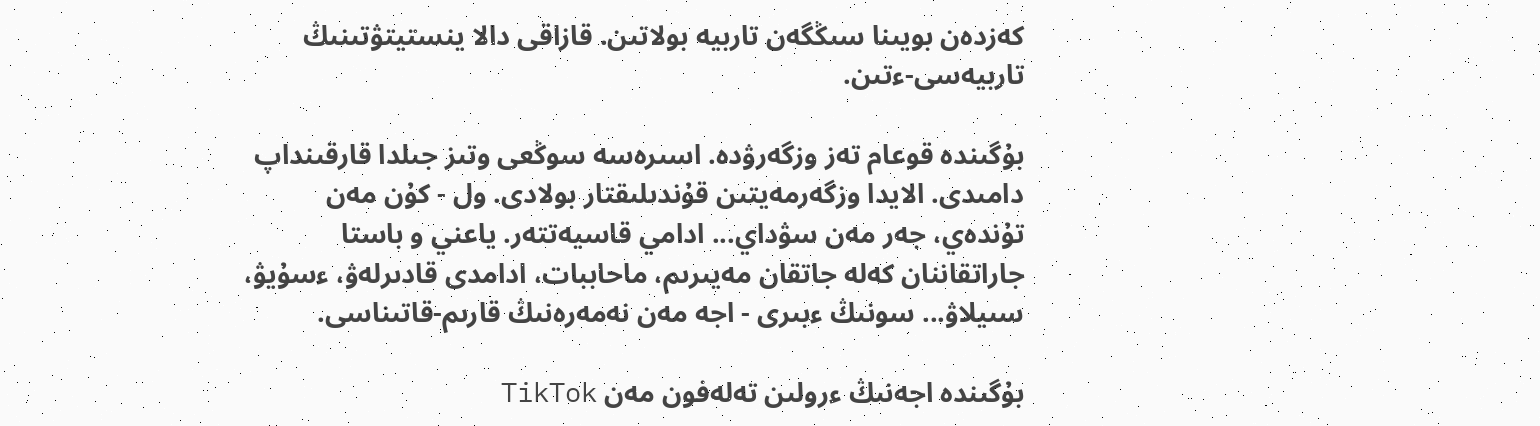كەزدەن بويىنا سىڭگەن تاربيە بولاتىن. قازاقى دالا ينستيتۋتىنىڭ تاربيەسى-ءتىن.

بۇگىندە قوعام تەز وزگەرۋدە. اسىرەسە سوڭعى وتىز جىلدا قارقىنداپ دامىدى. الايدا وزگەرمەيتىن قۇندىلىقتار بولادى. ول - كۇن مەن تۇندەي، جەر مەن سۋداي... ادامي قاسيەتتەر. ياعني و باستا جاراتقاننان كەلە جاتقان مەيىرىم، ماحاببات، ادامدى قادىرلەۋ، ءسۇيۋ، سىيلاۋ... سونىڭ ءبىرى - اجە مەن نەمەرەنىڭ قارىم-قاتىناسى.

بۇگىندە اجەنىڭ ءرولىن تەلەفون مەن TikTok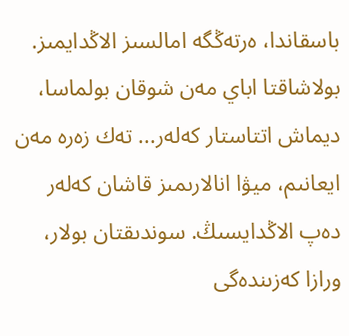باسقاندا، ەرتەڭگە امالسىز الاڭدايمىز. بولاشاقتا اباي مەن شوقان بولماسا، ديماش اتتاستار كەلەر... تەك زەرە مەن ايعانىم، ميۋا انالارىمىز قاشان كەلەر دەپ الاڭدايسىڭ. سوندىقتان بولار، ورازا كەزىندەگى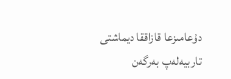دۇعامىزعا قازاققا ديماشتى تاربيەلەپ بەرگەن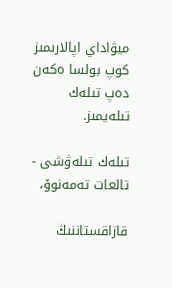ميۋاداي اپالارىمىز كوپ بولسا ەكەن دەپ تىلەك تىلەيمىز.

تىلەك تىلەۋشى - تالعات تەمەنوۆ،

قازاقستاننىڭ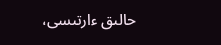حالىق ءارتىسى،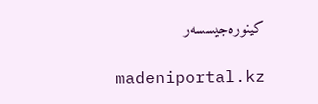كينورەجيسسەر

madeniportal.kz